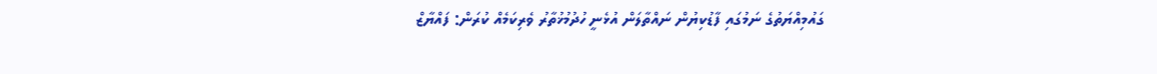ގައުމިއްޔަތުގެ ނަމުގައި ފާޑުކިޔުން ނައްތާލަން އުޅެނީ ހުދުމުޚުތާރު ވެރިކަމެއް ކުރަން: ފައްޔާޒް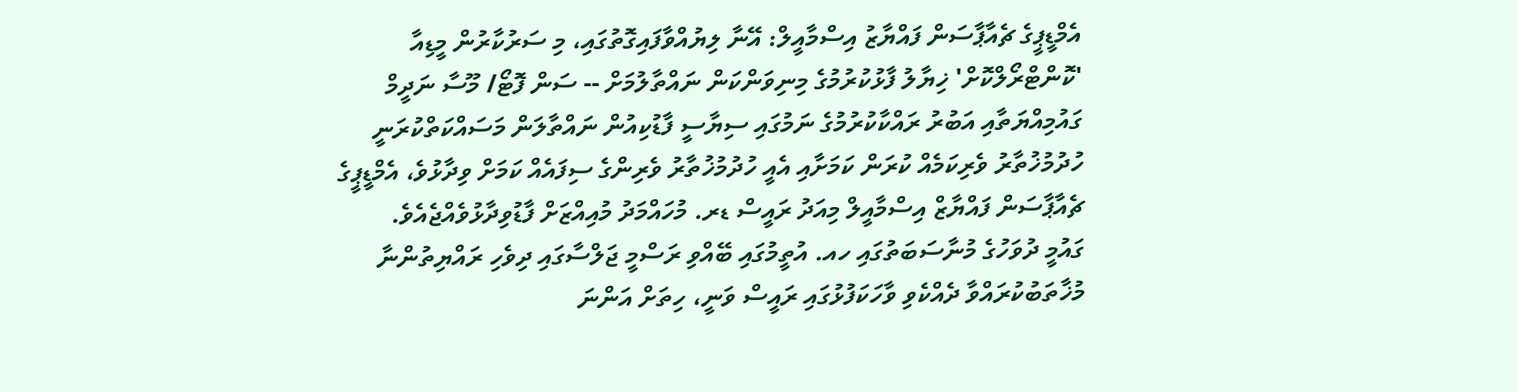އެމްޑީޕީގެ ޗެއާޕާސަން ފައްޔާޒު އިސްމާއީލް: އޭނާ ލިޔުއްވާފައިގޮތުގައި، މި ސަރުކާރުން މީޑިއާ 'ކޮންޓްރޯލްކޮށް' ޚިޔާލު ފާޅުކުރުމުގެ މިނިވަންކަން ނައްތާލުމަށް -- ސަން ފޮޓޯ/ މޫސާ ނަދީމް
ގައުމިއްޔަތާއި އަބުރު ރައްކާކުރުމުގެ ނަމުގައި ސިޔާސީ ފާޑުކިއުން ނައްތާލަން މަސައްކަތްކުރަނީ ހުދުމުޚުތާރު ވެރިކަމެއް ކުރަން ކަމަށާއި އެއީ ހުދުމުޚުތާރު ވެރިންގެ ސިފައެއް ކަމަށް ވިދާޅުވެ، އެމްޑީޕީގެ ޗެއާޕާސަން ފައްޔާޒް އިސްމާއީލް މިއަދު ރައީސް ޑރ. މުހައްމަދު މުއިއްޒަށް ފާޑުވިދާޅުވެއްޖެއެވެ.
ގައުމީ ދުވަހުގެ މުނާސަބަތުގައި ހއ. އުތީމުގައި ބޭއްވި ރަސްމީ ޖަލްސާގައި ދިވެހި ރައްޔިތުންނާ މުޚާތަބުކުރައްވާ ދެއްކެވި ވާހަކަފުޅުގައި ރައީސް ވަނީ، ހިތަށް އަންނަ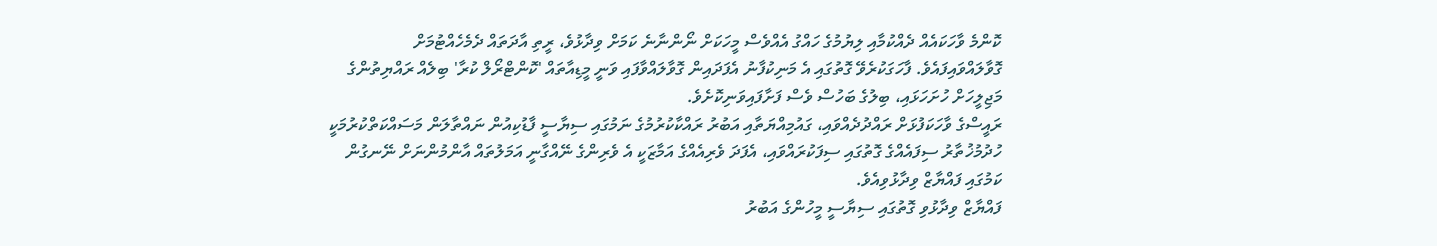ކޮންމެ ވާހަކައެއް ދެއްކުމާއި ލިޔުމުގެ ހައްގު އެއްވެސް މީހަކަށް ނޯންނާނެ ކަމަށް ވިދާޅުވެ، ރީތި އާދަތައް ދެމެހެއްޓުމަށް ގޮވާލައްވައިފައެވެ. ފާހަގަކުރެވޭ ގޮތުގައި އެ މަނިކުފާނު އެފަދައިން ގޮވާލައްވާފައި ވަނީ މީޑިއާތައް 'ކޮންޓްރޯލް ކުރާ' ބިލެއް ރައްޔިތުންގެ މަޖިލީހަށް ހުށަހަޅައި، ބިލުގެ ބަހުސް ވެސް ފަށާފައިވަނިކޮށެވެ.
ރައީސްގެ ވާހަކަފުޅަށް ރައްދުދެއްވައި، ގައުމިއްޔަތާއި އަބުރު ރައްކާކުރުމުގެ ނަމުގައި ސިޔާސީ ފާޑުކިއުން ނައްތާލަން މަސައްކަތްކުރުމަކީ ހުދުމުޚުތާރު ސިފައެއްގެ ގޮތުގައި ސިފަކުރައްވައި، އެފަދަ ވެރިއެއްގެ އަމާޒަކީ އެ ވެރިންގެ ނޭއްގާނީ އަމަލުތައް އާންމުންނަށް ނޭނގުން ކަމުގައި ފައްޔާޒް ވިދާޅުވިއެވެ.
ފައްޔާޒް ވިދާޅުވި ގޮތުގައި ސިޔާސީ މީހުންގެ އަބުރު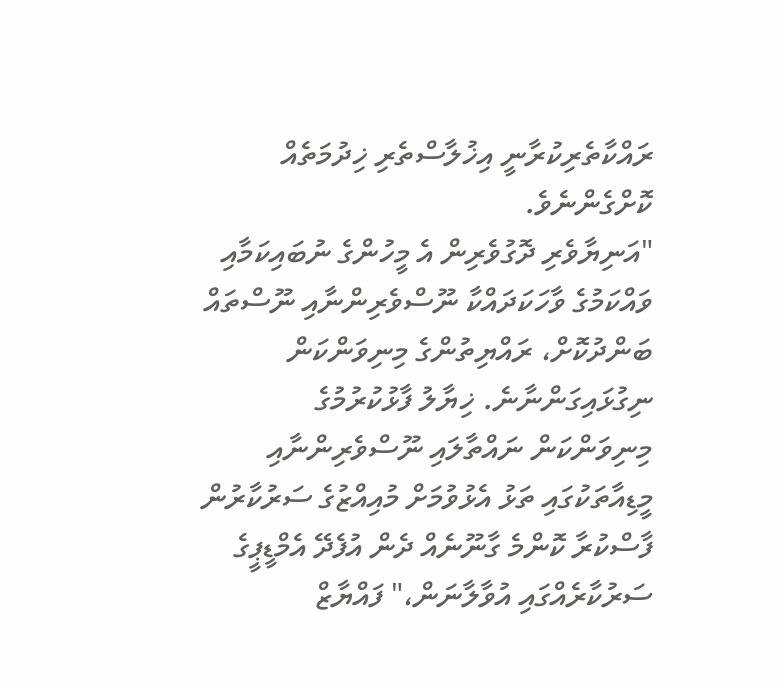ރައްކާތެރިކުރާނީ އިޚުލާސްތެރި ޚިދުމަތެއް ކޮށްގެންނެވެ.
"އަނިޔާވެރި ދޮގުވެރިން އެ މީހުންގެ ނުބައިކަމާއި ވައްކަމުގެ ވާހަކަދައްކާ ނޫސްވެރިންނާއި ނޫސްތައް ބަންދުކޮށް، ރައްޔިތުންގެ މިނިވަންކަން ނިގުޅައިގަންނާނެ. ޚިޔާލު ފާޅުކުރުމުގެ މިނިވަންކަން ނައްތާލައި ނޫސްވެރިންނާއި މީޑިއާތަކުގައި ތަޅު އެޅުވުމަށް މުއިއްޒުގެ ސަރުކާރުން ފާސްކުރާ ކޮންމެ ގާނޫނެއް ދެން އުފެދޭ އެމްޑީޕީގެ ސަރުކާރެއްގައި އުވާލާނަން،" ފައްޔާޒް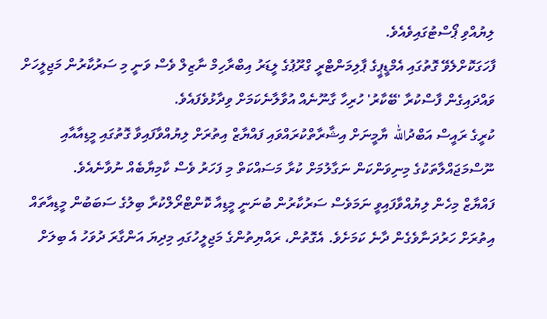ލިޔުއްވި ޕޯސްޓުގައިވެއެވެ.
ފާހަގަކޮށްލެވޭ ގޮތުގައި އެމްޑީޕީގެ ޕާލިމަންޓްރީ ގްރޫޕުގެ ލީޑަރު އިބްރާހިމް ނާޒިލް ވެސް ވަނީ މި ސަރުކާރުން މަޖިލީހަށް ވައްދައިގެން ފާސްކުރާ 'ބޭކާރު' ހުރިހާ ގާނޫނެއް އުވާލާނެކަމަށް ވިދާޅުވެފައެވެ.
ކުރީގެ ރައީސް އަބްދުالله ޔާމީނަށް އިޝާރާތްކުރައްވައި ފައްޔާޒް އިތުރަށް ލިޔުއްވާފައިވާ ގޮތުގައި މީޑިއާއާއި ނޫސްމަޖައްލާތަކުގެ މިނިވަންކަން ނަގާލުމަށް ކުރާ މަސައްކަތް މި ފަހަރު ވެސް ކާމިޔާބެއް ނުވާނެއެވެ.
ފައްޔާޒް މިހެން ލިޔުއްވާފައިވީ ނަމަވެސް ސަރުކާރުން ބުނަނީ މީޑިއާ ކޮންޓްރޯލްކުރާ ބިލުގެ ސަބަބުން މީޑިއާތައް އިތުރަށް ހަރުދަނާވެގެން ދާނެ ކަމަށެވެ. އެގޮތުން، ރައްޔިތުންގެ މަޖިލީހުގައި މިދިޔަ އަންގާރަ ދުވަހު އެ ބިލަށް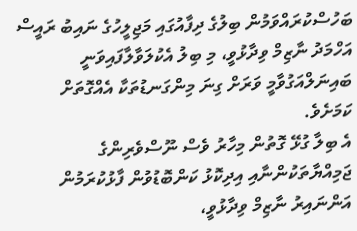ބަހުސްކުރައްވަމުން ބިލުގެ ދިފާއުގައި މަޖިލީހުގެ ނައިބު ރައީސް އަހްމަދު ނާޒިމް ވިދާޅުވީ، މި ބިލު އެކުލަވާލާފައިވަނީ ބައިނަލްއަގުވާމީ ވަރަށް ގިނަ މިންގަނޑުތަކާ އެއްގޮތަށް ކަމަށެވެ.
އެ ބިލާ ގުޅޭ ގޮތުން މިހާރު ވެސް ނޫސްވެރިންގެ ޖަމިއްޔާތަކުންނާއި އިދިކޮޅު ކަންބޮޑުވުން ފާޅުކުރަމުން އަންނައިރު ނާޒިމް ވިދާޅުވީ،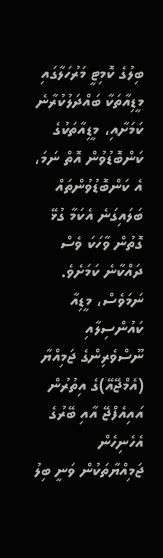ބިލުގެ ކޮމިޓީ މަރުހަލާގައި މީޑިއާތަކާ ބައްދަލުކުރާނެ ކަމަށާއި، މީޑިއާތަކުގެ ކަންބޮޑުވުން އޮތް ނަމަ، އެ ކަންބޮޑުވުންތައް ބަލައިގަނެ އެކަމާ ގުޅޭ ގޮތުން ވާހަކަ ވެސް ދައްކާނެ ކަމަށެވެ.
ނަމަވެސް، މީޑިއާ ކައުންސިލާއި ނޫސްވެރިންގެ ޖަމިއްޔާ (އެމްޖޭއޭ)ގެ އިތުރުން އައިއެފްޖޭ އާއި ބޭރުގެ އެހެނިހެން ޖަމިއްޔާތަކުން ވަނީ ބިލު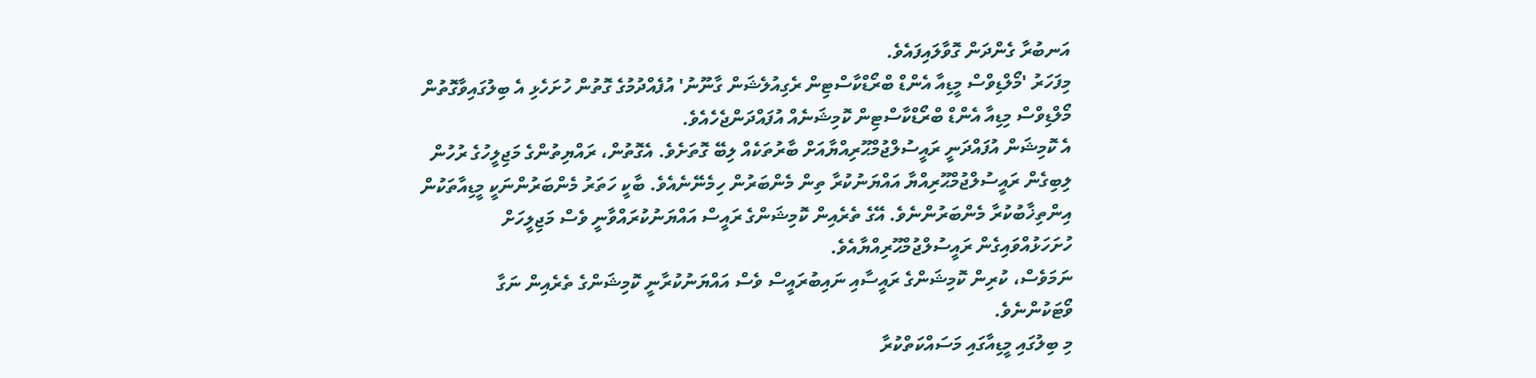އަނބުރާ ގެންދަން ގޮވާލައިފައެވެ.
މިފަހަރު 'މޯލްޑިވްސް މީޑިއާ އެންޑް ބްރޯޑްކާސްޓިން ރެގިއުލެޝަން ގާނޫނު' އުފެއްދުމުގެ ގޮތުން ހުށަހެޅި އެ ބިލުގައިވާގޮތުން މޯލްޑިވްސް މިޑިއާ އެންޑް ބްރޯޑްކާސްޓިން ކޮމިޝަނެއް އުފައްދަންޖެހެއެވެ.
އެ ކޮމިޝަން އުފައްދަނީ ރައީސުލްޖުމްޙޫރިއްޔާއަށް ބާރުތަކެއް ލިބޭ ގޮތަށެވެ. އެގޮތުން، ރައްޔިތުންގެ މަޖިލީހުގެ ރުހުން ލިބިގެން ރައީސުލްޖުމްޙޫރިއްޔާ އައްޔަނުކުރާ ތިން މެންބަރުން ހިމެނޭނެއެވެ. ބާކީ ހަތަރު މެންބަރުންނަކީ މީޑިއާތަކުން އިންތިޚާބުކުރާ މެންބަރުންނެވެ. އޭގެ ތެރެއިން ކޮމިޝަންގެ ރައީސް އައްޔަނުކުރައްވާނީ ވެސް މަޖިލީހަށް ހުށަހަޅުއްވައިގެން ރައީސުލްޖުމްޙޫރިއްޔާއެވެ.
ނަމަވެސް، ކުރިން ކޮމިޝަންގެ ރައީސާއި ނައިބުރައީސް ވެސް އައްޔަނުކުރާނީ ކޮމިޝަންގެ ތެރެއިން ނަގާ ވޯޓަކުންނެވެ.
މި ބިލުގައި މީޑިއާގައި މަސައްކަތްކުރާ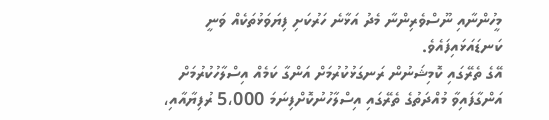މީހުންނާއި ނޫސްވެރިންނާ މެދު އަޅާނެ ހަރުކަށި ފިޔަވަޅުތަކެއް ވަނީ ކަނޑައަޅައިފައެވެ.
އޭގެ ތެރޭގައި ކޮމިޝަނުން ރަނގަޅުކުރުމަށް އަންގާ ކަމެއް އިސްލާހުކުރުމަށް އަންގާފައިވާ މުއްދަތުގެ ތެރޭގައި އިސްލާހުނުކޮށްފިނަމަ 5،000 ރުފިޔާއާއި،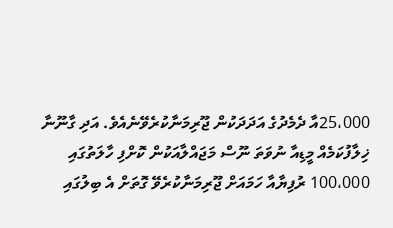25،000އާ ދެމެދުގެ އަދަދަކުން ޖޫރިމަނާކުރެވޭނެއެވެ. އަދި ގާނޫނާ ޚިލާފުކަމެއް މީޑިއާ ނުވަތަ ނޫސް މަޖައްލާއަކުން ކޮށްފި ހާލަތުގައި 100،000 ރުފިޔާއާ ހަމައަށް ޖޫރިމަނާކުރެވޭ ގޮތަށް އެ ބިލުގައި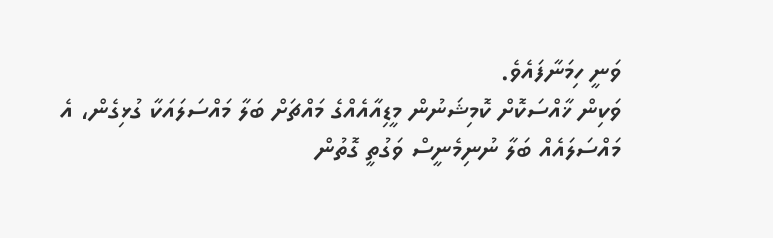ވަނީ ހިމަނާފައެވެ.
ވަކިން ޚާއްސަކޮށް ކޮމިޝަނުން މީޑިއާއެއްގެ މައްޗަށް ބަލާ މައްސަލައަކާ ގުޅިގެން، އެ މައްސަލައެއް ބަލާ ނުނިމެނީސް ވަގުތީ ގޮތުން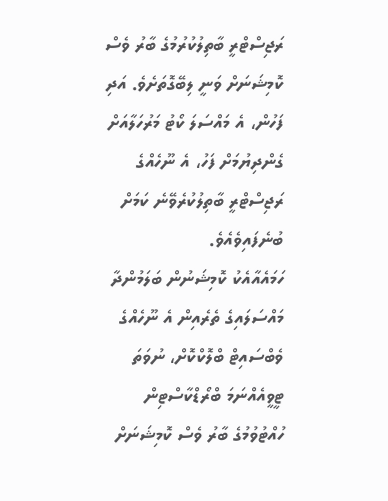ރަޖިސްޓްރީ ބާތިލުކުރުމުގެ ބާރު ވެސް ކޮމިޝަނަށް ވަނީ ލިބޭގޮތަށެވެ. އަދި ފަހުން، އެ މައްސަލަ ކޯޓު މަރުހަލާއަށް ގެންދިޔުމަށް ފަހު، އެ ނޫހެއްގެ ރަޖިސްޓްރީ ބާތިލުކުރެވޭނެ ކަމަށް ބުނެފައިވެއެވެ.
ހަމައެއާއެކު ކޮމިޝަނުން ބަލަމުންދާ މައްސަލައިގެ ތެރެއިން އެ ނޫހެއްގެ ވެބްސައިޓް ބްލޮކްކޮށް، ނުވަތަ ޓީވީއެއްނަމަ ބްރޯޑްކާސްޓިން ހުއްޓުވުމުގެ ބާރު ވެސް ކޮމިޝަނަށް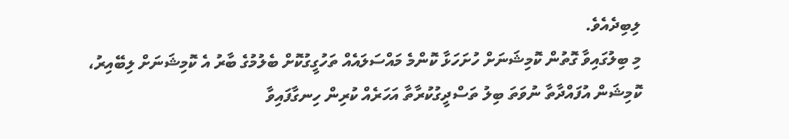ލިބިދެއެވެ.
މި ބިލުގައިވާ ގޮތުން ކޮމިޝަނަށް ހުށަހަޅާ ކޮންމެ މައްސަލައެއް ތަހުގީގުކޮށް ބެލުމުގެ ބާރު އެ ކޮމިޝަނަށް ލިބޭއިރު، ކޮމިޝަން އުފައްދާތާ ނުވަތަ ބިލު ތަސްދީގުކުރާތާ އަހަރެއް ކުރިން ހިނގާފައިވާ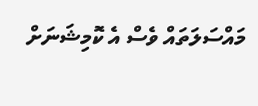މައްސަލަތައް ވެސް އެ ކޮމިޝަނަށް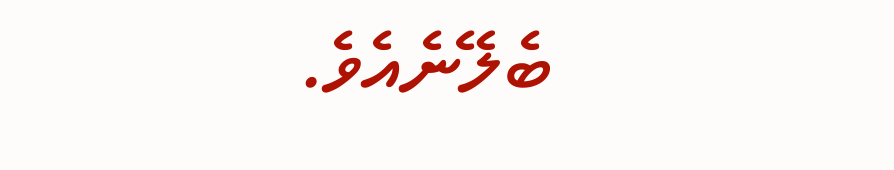ބެލޭނެއެވެ.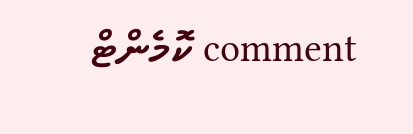comment ކޮމެންޓް